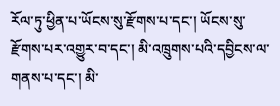རོལ་ཏུ་ཕྱིན་པ་ཡོངས་སུ་རྫོགས་པ་དང་། ཡོངས་སུ་རྫོགས་པར་འགྱུར་བ་དང་། མི་འཁྲུགས་པའི་དབྱིངས་ལ་གནས་པ་དང་། མི་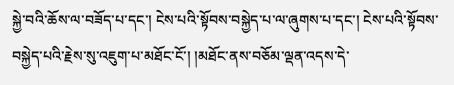སྐྱེ་བའི་ཆོས་ལ་བཟོད་པ་དང་། ངེས་པའི་སྟོབས་བསྐྱེད་པ་ལ་ཞུགས་པ་དང་། ངེས་པའི་སྟོབས་བསྐྱེད་པའི་རྗེས་སུ་འཇུག་པ་མཐོང་ངོ་། །མཐོང་ནས་བཅོམ་ལྡན་འདས་དེ་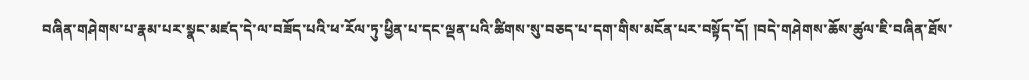བཞིན་གཤེགས་པ་རྣམ་པར་སྣང་མཛད་དེ་ལ་བཟོད་པའི་ཕ་རོལ་ཏུ་ཕྱིན་པ་དང་ལྡན་པའི་ཚིགས་སུ་བཅད་པ་དག་གིས་མངོན་པར་བསྟོད་དོ། །བདེ་གཤེགས་ཆོས་ཚུལ་ཇི་བཞིན་ཐོས་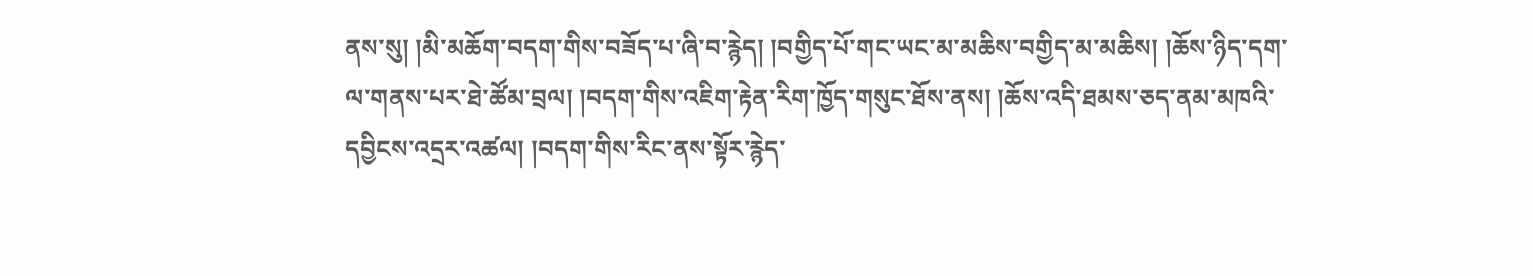ནས་སུ། །མི་མཆོག་བདག་གིས་བཟོད་པ་ཞི་བ་རྙེད། །བགྱིད་པོ་གང་ཡང་མ་མཆིས་བགྱིད་མ་མཆིས། །ཆོས་ཉིད་དག་ལ་གནས་པར་ཐེ་ཚོམ་བྲལ། །བདག་གིས་འཇིག་རྟེན་རིག་ཁྱོད་གསུང་ཐོས་ནས། །ཆོས་འདི་ཐམས་ཅད་ནམ་མཁའི་དབྱིངས་འདྲར་འཚལ། །བདག་གིས་རིང་ནས་སྟོར་རྙེད་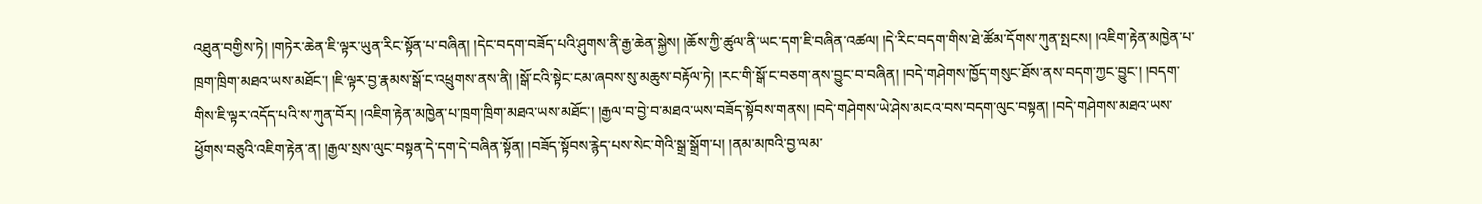འཐུན་བགྱིས་ཏེ། །གཏེར་ཆེན་ཇི་ལྟར་ཡུན་རིང་སྟོན་པ་བཞིན། །དེང་བདག་བཟོད་པའི་ཤུགས་ནི་རྒྱ་ཆེན་སྐྱེས། །ཆོས་ཀྱི་ཚུལ་ནི་ཡང་དག་ཇི་བཞིན་འཚལ། །དེ་རིང་བདག་གིས་ཐེ་ཚོམ་དོགས་ཀུན་སྤངས། །འཇིག་རྟེན་མཁྱེན་པ་ཁྲག་ཁྲིག་མཐའ་ཡས་མཐོང་། །ཇི་ལྟར་བྱ་རྣམས་སྒོ་ང་འཕྲུགས་ནས་ནི། །སྒོ་ངའི་སྟེང་ངམ་ཞབས་སུ་མཆུས་བརྟོལ་ཏེ། །རང་གི་སྒོ་ང་བཅག་ནས་བྱུང་བ་བཞིན། །བདེ་གཤེགས་ཁྱོད་གསུང་ཐོས་ནས་བདག་ཀྱང་བྱུང་། །བདག་གིས་ཇི་ལྟར་འདོད་པའི་ས་ཀུན་བོར། །འཇིག་རྟེན་མཁྱེན་པ་ཁྲག་ཁྲིག་མཐའ་ཡས་མཐོང་། །རྒྱལ་བ་བྱེ་བ་མཐའ་ཡས་བཟོད་སྟོབས་གནས། །བདེ་གཤེགས་ཡེ་ཤེས་མངའ་བས་བདག་ལུང་བསྟན། །བདེ་གཤེགས་མཐའ་ཡས་ཕྱོགས་བཅུའི་འཇིག་རྟེན་ན། །རྒྱལ་སྲས་ལུང་བསྟན་དེ་དག་དེ་བཞིན་སྟོན། །བཟོད་སྟོབས་རྙེད་པས་སེང་གེའི་སྒྲ་སྒྲོག་པ། །ནམ་མཁའི་བྱ་ལམ་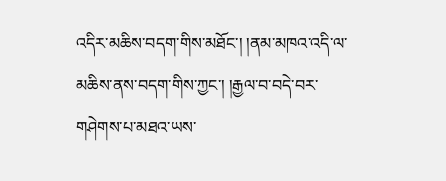འདིར་མཆིས་བདག་གིས་མཐོང་། །ནམ་མཁའ་འདི་ལ་མཆིས་ནས་བདག་གིས་ཀྱང་། །རྒྱལ་བ་བདེ་བར་གཤེགས་པ་མཐའ་ཡས་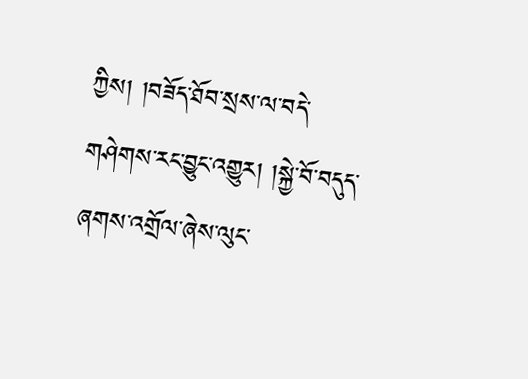ཀྱིས། །བཟོད་ཐོབ་སྲས་ལ་བདེ་གཤེགས་རང་བྱུང་འགྱུར། །སྐྱེ་བོ་བདུད་ཞགས་འགྲོལ་ཞེས་ལུང་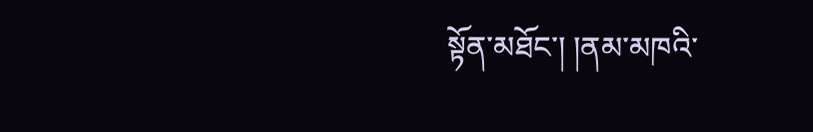སྟོན་མཐོང་། །ནམ་མཁའི་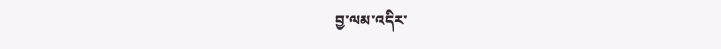བྱ་ལམ་འདིར་